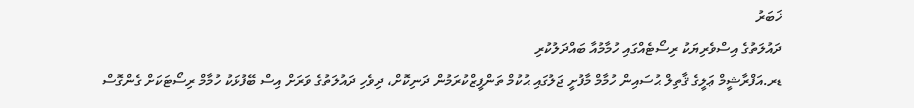ޚަބަރު
ދައުލަތުގެ އިސްވެރިޔަކު ރިސޯޓެއްގައި ހުމާމުއާ ބައްދަލުކުރި
ޑރ.އަފްރާޝީމް ޢަލީގެ ޤާތިލް ޙުސައިން ހުމާމް މާފުށީ ޖަލުގައި ޙުކުމް ތަންފީޒްކުރަމުން ދަނިކޮށް، ދިވެހި ދައުލަތުގެ ވަރަށް އިސް ބޭފުޅަކު ހުމާމް ރިސޯޓަކަށް ގެންގޮސް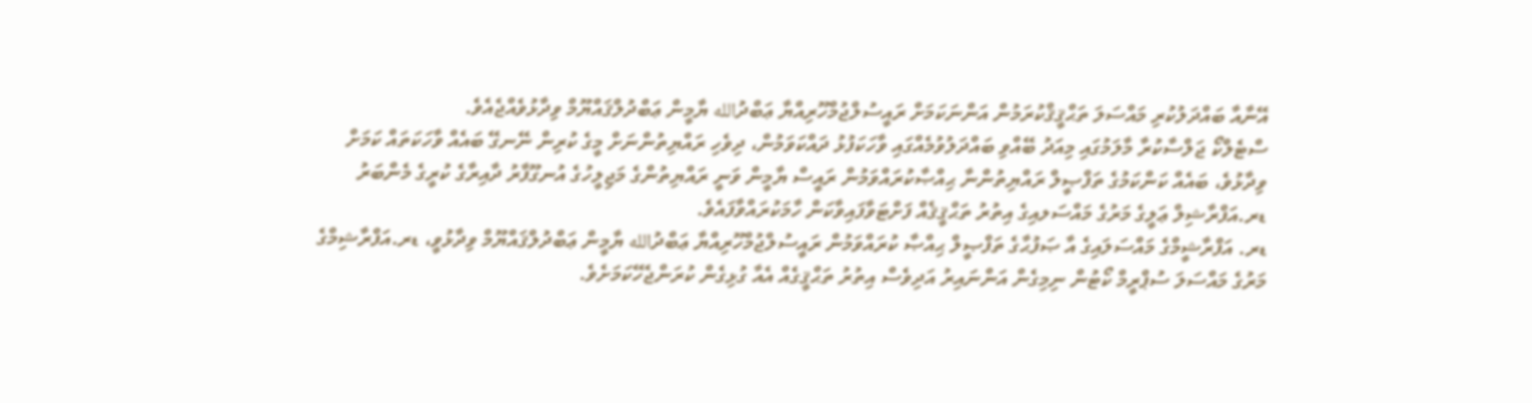އޭނާއާ ބައްދަލުކުރި މައްސަލަ ތަޙްޤީޤްކުރަމުން އަންނަކަމަށް ރައީސުލްޖުމްހޫރިއްޔާ ޢަބްދުالله ޔާމީން ޢަބްދުލްޤައްޔޫމް ވިދާޅުވެއްޖެއެވެ.
ސްޓެލްކޯ ޖަލްސާކުރާ މާލަމުގައި މިއަދު ބޭއްވި ބައްދަލުވުމެއްގައި ވާހަކަފުޅު ދައްކަވަމުން، ދިވެހި ރައްޔިތުންނަށް މީގެ ކުރިން ނޭނގޭ ބައެއް ވާހަކަތައް ކަމަށް ވިދާޅުވެ، ބައެއް ކަންކަމުގެ ތަފްޞީލް ރައްޔިތުންނާ ޙިއްޞާކުރައްވަމުން ރައީސް ޔާމީން ވަނީ ރައްޔިތުންގެ މަޖިލީހުގެ އުނގޫފާރު ދާއިރާގެ ކުރީގެ މެންބަރު ޑރ.އަފްރާޝިލް ޢަލީގެ މަރުގެ މައްސަލއިގެ އިތުރު ތަޙްޤީޤެއް ފަށްޓަވާފައިވާކަން ހާމަކުރައްވާފައެވެ.
ޑރ. އަފްރާޝީމްގެ މައްސަލައިގެ އާ ޞަފުޙާގެ ތަފްޞީލް ޙިއްޞާ ކުރައްވަމުން ރައީސުލްޖުމްހޫރިއްޔާ ޢަބްދުالله ޔާމީން ޢަބްދުލްޤައްޔޫމް ވިދާޅުވީ، ޑރ.އަފްރާޝިމްގެ މަރުގެ މައްސަލަ ސުޕްރީމް ކޯޓުން ނިމިގެން އަންނައިރު އަދިވެސް އިތުރު ތަޙްޤީގެއް އެއާ ގުޅިގެން ކުރަންޖެހޭކަމަށެވެ.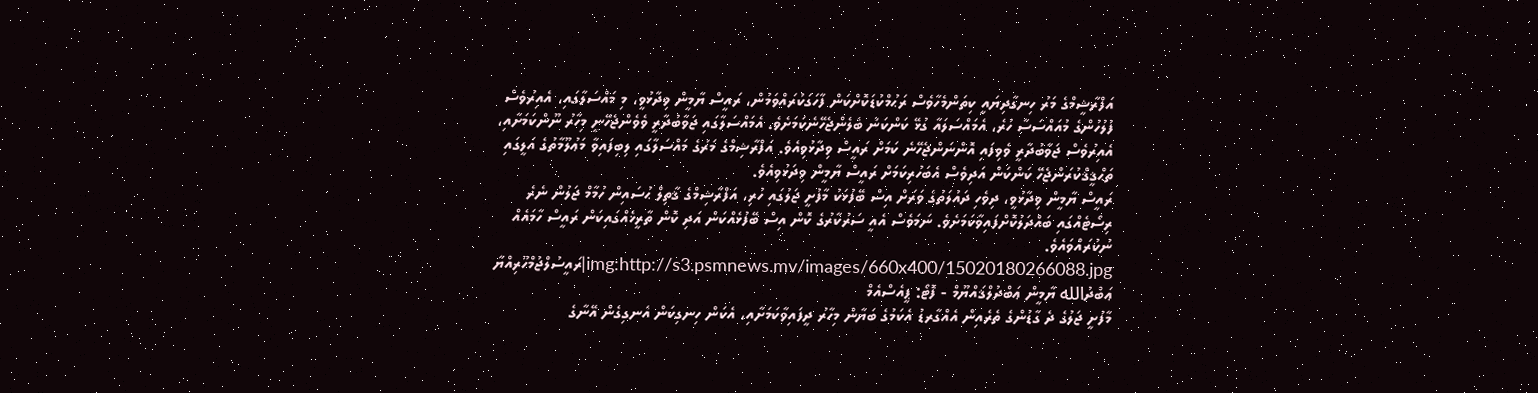އަފްރާޝީމްގެ މަރު ހިނގާދިޔައީ ކިތަންމެހާވެސް ރަޙުމްކުޑަކޮށްކަން ފާހަގަކުރައްވަމުން، ރައީސް ޔާމީން ވިދާޅުވީ، މި މައްސަލާގައި، އެއިރުވެސް ފުލުހުންގެ މުއައްސަސާ ހުރެ، އެމައްސަލައާ ގުޅޭ ކަންކަން ބެލެންޖެހޭނެކަމަށެވެ. އެމައްސަލާގައި ޖަވާބުދާރީ ވެވެންޖެހޭނީ މިހާރު ނޫންކަމަށާއި، އެއިރުވެސް ޖަވާބުދާރީ ވެވިފައި އޮންނަންޖެހޭނެ ކަމަށް ރައީސް ވިދާޅުވިއެވެ. އަފްރާޝިމްގެ މަރުގެ މައްސަލާގައި ލިބިފައިވާ މަޢުލޫމާތުގެ އަލީގައި ތަޙްޤީޤްކުރަންޖެހޭ ކަންކަން އަދިވެސް އެބަހުރިކަމަށް ރައީސް ޔާމީން ވިދަޅުވިއެވެ.
ރައީސް ޔާމީން ވިދާޅުވީ، ދިވެހި ދައުލަތުގެ ވަރަށް އިސް ބޭފުޅަކު މާފުށީ ޖަލުގައި ހުރި، އަފްރާޝިމްގެ ޤާތިލް ޙުސައިން ހުމާމް ޖަލުން ނެރެ ރިސޯޓެއްގައި ބައްދަލުކޮށްފައިވާކަމަށެވެ. ނަމަވެސް އެއީ ސަރުކާރުގެ ކޮން އިސް ބޭފުޅެއްކަން އަދި ކޮން ތާރީޚެއްގައިކަން ރައީސް ހާމައެއް ނުކުރައްވައެވެ.
img:http://s3.psmnews.mv/images/660x400/15020180266088.jpg|ރައީސުލްޖުމްހޫރިއްޔާ ޢަބްދުالله ޔާމީން ޢަބްދުލްޤައްޔޫމް - ފޮޓޯ: ޕީއެސްއެމް
މާފުށީ ޖަލުގެ ދެ ގާޑުންގެ ތެރެއިން އެއްގާރޑު އެކަމުގެ ބަޔާން މިހާރު ދީފައިވާކަމަށާއި، އެކަން ހިނގިކަން އެނގިގެން އޭނާގެ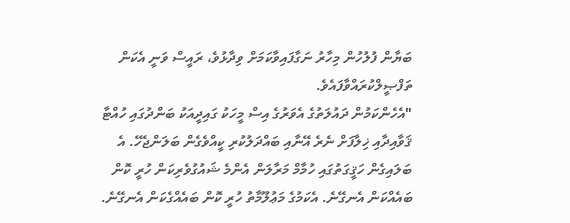ބަޔާން ފުލުހުން މިހާރު ނަގާފައިވާކަމަށް ވިދާޅުވެ، ރައީސް ވަނީ އެކަން ތަފްޞީލްކުރައްވާފައެވެ.
"އެހެންކަމުން ދައުލަތުގެ އެވަރުގެ އިސް މީހަކު ގައިދީއަކު ބަންދުގައި ހުއްޓާ ޤަވާއިދާއި ޚިލާފަށް ނެރެ އޭނާއި ބައްދަލުކުރި ކީއްވެގެން ބަލަންޖެހޭ. އެ ބަލައިގެން ހަޤީގަތުގައި ހުމާމް މަރާލަން އެންމެ ޝައުގުވެރިކަން ހުރީ ކޮން ބައެއްކަން އެނގޭނެ. އެކަމުގެ މަޢުލޫމާތު ހުރީ ކޮން ބައެއްގެކަން އެނގޭނެ.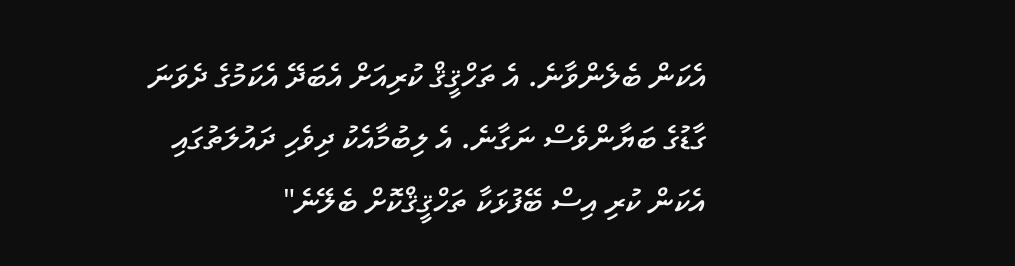އެކަން ބެލެންވާނެ. އެ ތަހްޤީޤް ކުރިއަށް އެބަދޭ އެކަމުގެ ދެވަނަ ގާޑުގެ ބަޔާންވެސް ނަގާނެ. އެ ލިބުމާއެކު ދިވެހި ދައުލަތުގައި އެކަން ކުރި އިސް ބޭފުޅަކާ ތަހްޤީޤްކޮށް ބެލޭނެ"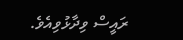ރައީސް ވިދާޅުވިއެވެ.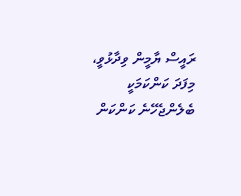ރައީސް ޔާމީން ވިދާޅުވީ، މިފަދަ ކަންކަމަކީ ބެލެންޖެހޭނެ ކަންކަން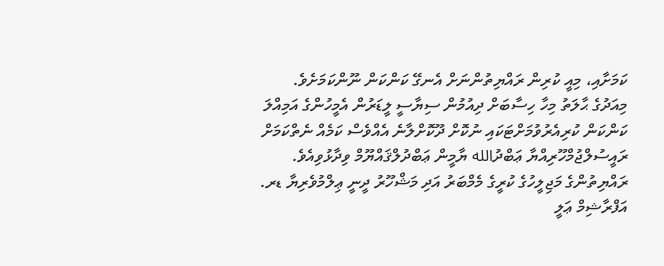ކަމަށާއި، މިއީ ކުރިން ރައްޔިތުންނަށް އެނގޭ ކަންކަން ނޫންކަމަށެވެ. މިއަދުގެ ޙާލަތު މިހާ ހިސާބަށް ދިއުމުން ސިޔާސީ ލީޑަރުން އެމީހުންގެ އަމިއްލަ ކަންކަން ކުރިއެރުވުމަށްޓަކައި ނުކޮށް ދޫކޮށްލާނެ އެއްވެސް ކަމެއް ނެތްކަމަށް ރައީސުލްޖުމްހޫރިއްޔާ ޢަބްދުالله ޔާމީން ޢަބްދުލްޤައްޔޫމް ވިދާޅުވިއެވެ.
ރައްޔިތުންގެ މަޖިލީހުގެ ކުރީގެ މެމްބަރު އަދި މަޝްހޫރު ދީނީ ޢިލްމުވެރިޔާ ޑރ. އަފްރާޝިމް ޢަލީ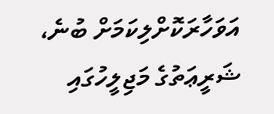އަވަހާރަކޮށްލިކަމަށް ބުނެ، ޝަރީޢަތުގެ މަޖިލީހުގައި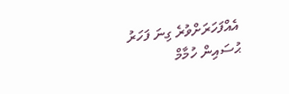އެއްފަހަރަށްވުރެ ގިނަ ފަހަރު ޙުސައިން ހުމާމް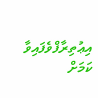އިޢުތިރާފްވެފައިވާ ކަމަށް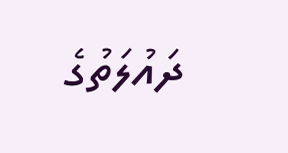ދައުލަތުގެ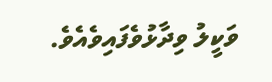ވަކީލު ވިދާޅުވެފައިވެއެވެ.